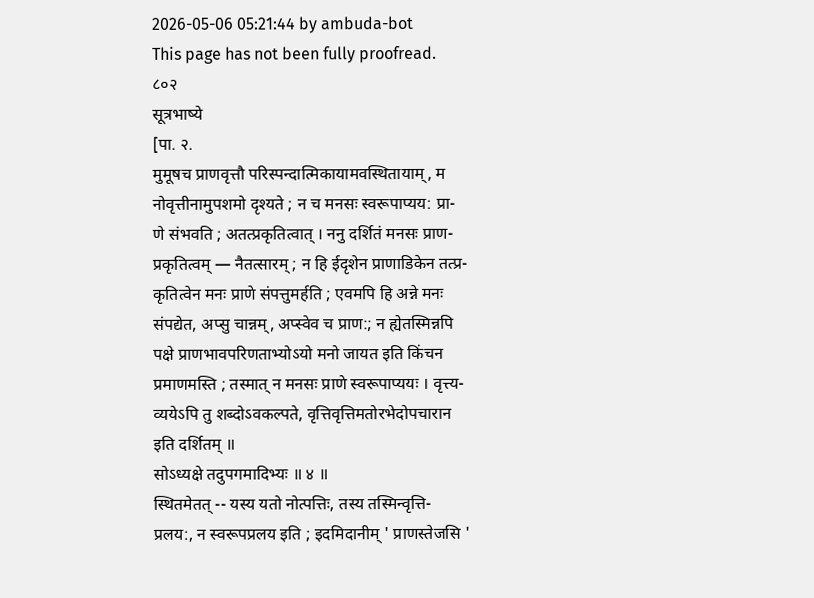2026-05-06 05:21:44 by ambuda-bot
This page has not been fully proofread.
८०२
सूत्रभाष्ये
[पा. २.
मुमूषच प्राणवृत्तौ परिस्पन्दात्मिकायामवस्थितायाम्, म
नोवृत्तीनामुपशमो दृश्यते ; न च मनसः स्वरूपाप्यय: प्रा-
णे संभवति ; अतत्प्रकृतित्वात् । ननु दर्शितं मनसः प्राण-
प्रकृतित्वम् — नैतत्सारम् ; न हि ईदृशेन प्राणाडिकेन तत्प्र-
कृतित्वेन मनः प्राणे संपत्तुमर्हति ; एवमपि हि अन्ने मनः
संपद्येत, अप्सु चान्नम्, अप्स्वेव च प्राण:; न ह्येतस्मिन्नपि
पक्षे प्राणभावपरिणताभ्योऽयो मनो जायत इति किंचन
प्रमाणमस्ति ; तस्मात् न मनसः प्राणे स्वरूपाप्ययः । वृत्त्य-
व्ययेऽपि तु शब्दोऽवकल्पते, वृत्तिवृत्तिमतोरभेदोपचारान
इति दर्शितम् ॥
सोऽध्यक्षे तदुपगमादिभ्यः ॥ ४ ॥
स्थितमेतत् -- यस्य यतो नोत्पत्तिः, तस्य तस्मिन्वृत्ति-
प्रलय:, न स्वरूपप्रलय इति ; इदमिदानीम् ' प्राणस्तेजसि '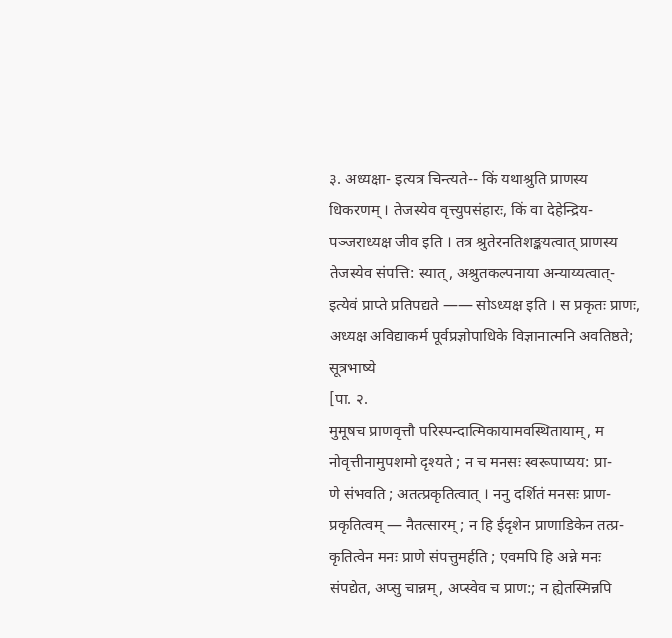३. अध्यक्षा- इत्यत्र चिन्त्यते-- किं यथाश्रुति प्राणस्य
धिकरणम् । तेजस्येव वृत्त्युपसंहारः, किं वा देहेन्द्रिय-
पञ्जराध्यक्ष जीव इति । तत्र श्रुतेरनतिशङ्कयत्वात् प्राणस्य
तेजस्येव संपत्ति: स्यात्, अश्रुतकल्पनाया अन्याय्यत्वात्-
इत्येवं प्राप्ते प्रतिपद्यते —— सोऽध्यक्ष इति । स प्रकृतः प्राणः,
अध्यक्ष अविद्याकर्म पूर्वप्रज्ञोपाधिके विज्ञानात्मनि अवतिष्ठते;
सूत्रभाष्ये
[पा. २.
मुमूषच प्राणवृत्तौ परिस्पन्दात्मिकायामवस्थितायाम्, म
नोवृत्तीनामुपशमो दृश्यते ; न च मनसः स्वरूपाप्यय: प्रा-
णे संभवति ; अतत्प्रकृतित्वात् । ननु दर्शितं मनसः प्राण-
प्रकृतित्वम् — नैतत्सारम् ; न हि ईदृशेन प्राणाडिकेन तत्प्र-
कृतित्वेन मनः प्राणे संपत्तुमर्हति ; एवमपि हि अन्ने मनः
संपद्येत, अप्सु चान्नम्, अप्स्वेव च प्राण:; न ह्येतस्मिन्नपि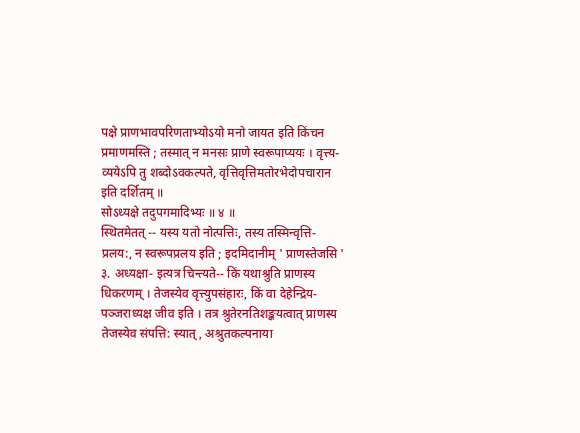पक्षे प्राणभावपरिणताभ्योऽयो मनो जायत इति किंचन
प्रमाणमस्ति ; तस्मात् न मनसः प्राणे स्वरूपाप्ययः । वृत्त्य-
व्ययेऽपि तु शब्दोऽवकल्पते, वृत्तिवृत्तिमतोरभेदोपचारान
इति दर्शितम् ॥
सोऽध्यक्षे तदुपगमादिभ्यः ॥ ४ ॥
स्थितमेतत् -- यस्य यतो नोत्पत्तिः, तस्य तस्मिन्वृत्ति-
प्रलय:, न स्वरूपप्रलय इति ; इदमिदानीम् ' प्राणस्तेजसि '
३. अध्यक्षा- इत्यत्र चिन्त्यते-- किं यथाश्रुति प्राणस्य
धिकरणम् । तेजस्येव वृत्त्युपसंहारः, किं वा देहेन्द्रिय-
पञ्जराध्यक्ष जीव इति । तत्र श्रुतेरनतिशङ्कयत्वात् प्राणस्य
तेजस्येव संपत्ति: स्यात्, अश्रुतकल्पनाया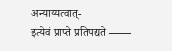अन्याय्यत्वात्-
इत्येवं प्राप्ते प्रतिपद्यते ——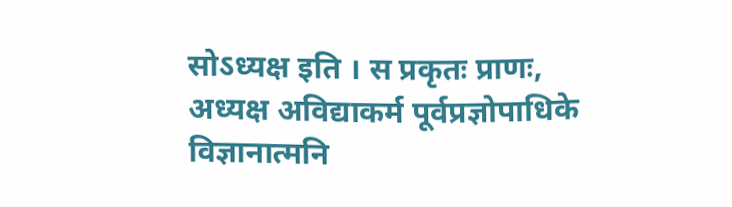सोऽध्यक्ष इति । स प्रकृतः प्राणः,
अध्यक्ष अविद्याकर्म पूर्वप्रज्ञोपाधिके विज्ञानात्मनि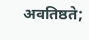अवतिष्ठते;